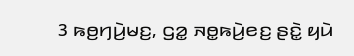3 ꤒꤥ꤬ꤚꤣꤧ꤬ꤗꤢ꤬, ꤞꤤ꤭ ꤏꤥ꤭ꤒꤣꤧ꤬ꤕꤢ꤬ ꤔꤢꤧ꤭ ꤟꤣꤧ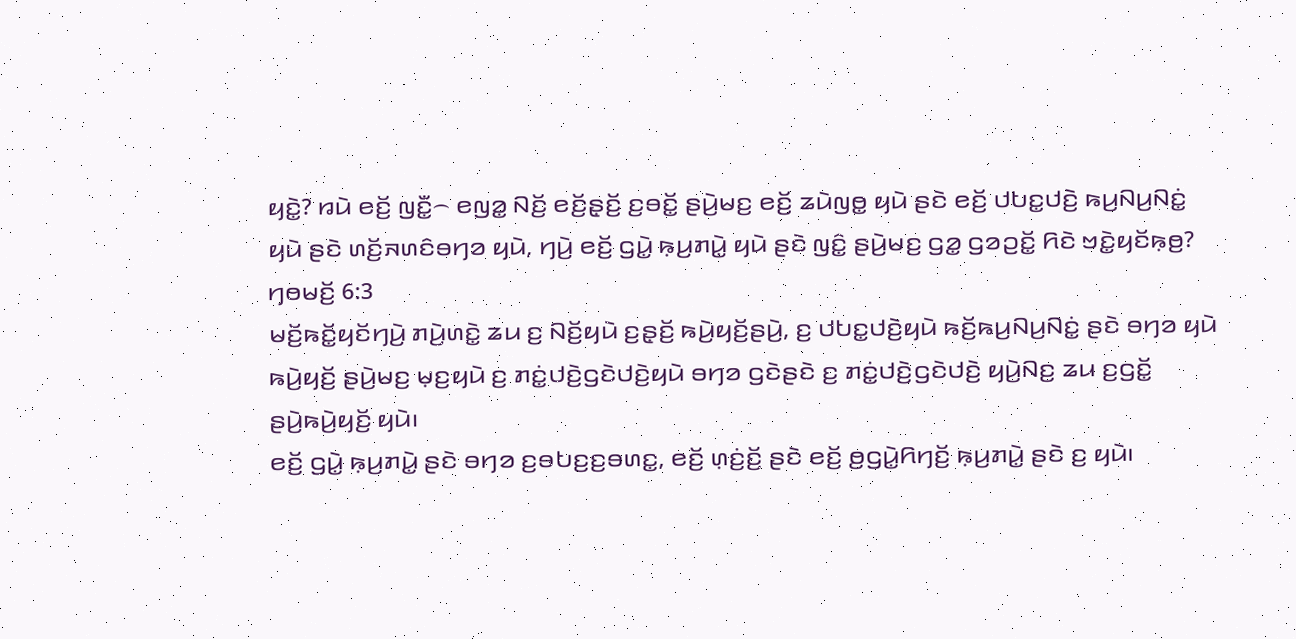ꤟꤢꤧ꤭? ꤙꤣꤧ ꤕꤢꤩ꤬ ꤜꤢꤪ꤭꤮ ꤕꤜꤤ꤭ ꤡꤢꤩ꤬ ꤕꤢꤩ꤬ꤔ꤫ꤢꤩ꤬ ꤢ꤬ꤋꤢꤩ꤭ ꤔꤣꤧ꤬ꤗꤢ꤬ ꤕꤢꤩ꤬ ꤘꤣꤧꤜꤥ꤭ ꤟꤣꤧ ꤔꤢꤧ ꤕꤢꤩ꤬ ꤓꤝꤢ꤭ꤓꤢꤧ꤬ ꤒꤣ꤬ꤡꤣ꤬ꤡꤢꤦ꤭ ꤟꤣꤧ ꤔꤢꤧ ꤛꤢꤩ꤬ꤏꤛꤢꤨꤋꤚꤤ ꤟꤣꤧ, ꤚꤣꤧ꤬ ꤕꤢꤩ꤬ ꤞꤣꤧ꤭ ꤒ꤫ꤣ꤬ꤊꤣꤧ꤭ ꤟꤣꤧ ꤔꤢꤧ ꤜꤢꤨ꤭ ꤔꤣꤧ꤬ꤗꤢ꤬ ꤞꤤ꤭ ꤞꤤꤑꤢꤩ꤭ ꤖꤢꤧ ꤠꤢꤧ꤭ꤟꤢꤩꤒ꤫ꤥ꤬?
ꤚꤥꤗꤢꤩ꤬ 6:3
ꤗꤢꤩ꤬ꤒꤢꤩ꤭ꤟꤢꤩꤚꤣꤧ꤬ ꤊꤣꤧ꤬ꤛꤢꤧ꤭ ꤘꤣ ꤢ꤬ ꤡꤢꤩ꤬ꤟꤣꤧ ꤢ꤬ꤔ꤫ꤢꤩ꤬ ꤒꤣꤧ꤬ꤟꤢꤩ꤬ꤔꤣꤧ꤬, ꤢ꤬ ꤓꤝꤢ꤭ꤓꤢꤧ꤬ꤟꤣꤧ ꤒꤢꤩ꤬ꤒꤣ꤬ꤡꤣ꤬ꤡꤢꤦ꤭ ꤔꤢꤧ ꤋꤚꤤ ꤟꤣꤧ ꤒꤣꤧ꤬ꤟꤢꤩ꤬ ꤔꤣꤧ꤬ꤗꤢ꤬ ꤗ꤫ꤢ꤬ꤟꤣꤧ ꤢ꤬ ꤊꤢꤦ꤭ꤓꤢꤧ꤬ꤞꤢꤧꤓꤢꤧ꤬ꤟꤣꤧ ꤋꤚꤤ ꤞꤢꤧꤔꤢꤧ ꤢ꤬ ꤊꤢꤦ꤭ꤓꤢꤧ꤬ꤞꤢꤧꤓꤢꤧ꤬ ꤟꤣꤧ꤬ꤡꤢ꤬ ꤘꤣ ꤢ꤬ꤞꤢꤩ꤭ ꤔꤣꤧ꤬ꤒꤣꤧ꤬ꤟꤢꤩ꤬ ꤟꤣꤧ꤯
ꤕꤢꤩ꤬ ꤞꤣꤧ꤭ ꤒ꤫ꤣ꤬ꤊꤣꤧ꤭ ꤔꤢꤧ ꤋꤚꤤ ꤢ꤬ꤋꤝꤢ꤬ꤢ꤬ꤋꤛꤢ꤭, ꤕꤢꤩ꤬ ꤛ꤫ꤢꤦ꤬ꤢꤩ꤬ ꤔꤢꤧ ꤕꤢꤩ꤬ ꤥ꤬ꤞꤣꤧ꤭ꤖꤚꤢꤩ꤬ ꤒ꤫ꤣ꤬ꤊꤣꤧ꤭ ꤔꤢꤧ ꤢ꤬ ꤟꤣꤧ꤯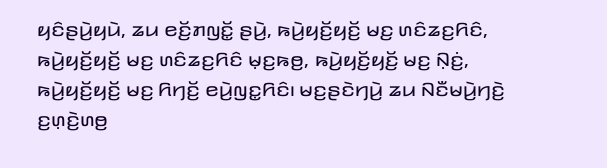ꤟꤢꤨꤔꤣꤧ꤬ꤟꤣꤧ, ꤘꤣ ꤕꤢꤩ꤬ꤊꤜꤢꤩ꤭ ꤔꤣꤧ꤬, ꤒꤣꤧ꤬ꤟꤢꤩ꤬ꤟꤢꤩ꤬ ꤗꤢ꤬ ꤛꤢꤨꤘꤢ꤬ꤖꤢꤨ, ꤒꤣꤧ꤬ꤟꤢꤩ꤬ꤟꤢꤩ꤬ ꤗꤢ꤬ ꤛꤢꤨꤘꤢ꤬ꤖꤢꤨ ꤗ꤫ꤢ꤬ꤒꤥ꤬, ꤒꤣꤧ꤬ꤟꤢꤩ꤬ꤟꤢꤩ꤬ ꤗꤢ꤬ ꤡ꤫ꤢꤦ꤬, ꤒꤣꤧ꤬ꤟꤢꤩ꤬ꤟꤢꤩ꤬ ꤗꤢ꤬ ꤖꤚꤢꤩ꤬ ꤕꤣꤧ꤬ꤜꤢ꤭ꤖꤢꤨ꤯ ꤗꤢ꤬ꤔꤢꤧꤚꤣꤧ꤬ ꤘꤣ ꤡꤢꤪꤗꤣꤧ꤬ꤚꤢꤧ꤬ ꤢ꤬ꤛ꤫ꤢꤧ꤬ꤛꤥ꤬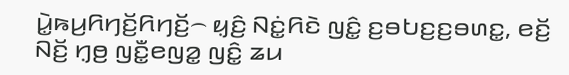ꤣꤧ꤭ꤒꤣ꤬ꤖꤚꤢꤩ꤬ꤖꤚꤢꤩ꤬꤮ ꤟ꤫ꤢꤨ꤬ ꤡꤢꤦ꤭ꤖꤢꤧ ꤜꤢꤨ꤭ ꤢ꤬ꤋꤝꤢ꤬ꤢ꤬ꤋꤛꤢ꤭, ꤕꤢꤩ꤬ ꤡꤢꤩ꤬ ꤚ꤫ꤥ꤬ ꤜꤢꤪ꤭ꤕꤜꤤ꤭ ꤜꤢꤨ꤭ ꤘꤣ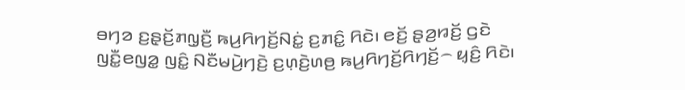ꤋꤚꤤ ꤢ꤬ꤔ꤫ꤢꤩ꤬ꤊꤜ꤫ꤢꤪ꤬ ꤒꤣ꤬ꤖꤚꤢꤩ꤬ꤡꤢꤦ꤭ ꤢ꤬ꤊꤢꤨ꤭ ꤖꤢꤧ꤯ ꤕꤢꤩ꤬ ꤔ꤫ꤤ꤬ꤙꤢꤩ꤬ ꤞꤢꤧ ꤜꤢꤪ꤭ꤕꤜꤤ꤭ ꤜꤢꤨ꤭ ꤡꤢꤪꤗꤣꤧ꤬ꤚꤢꤧ꤬ ꤢ꤬ꤛ꤫ꤢꤧ꤬ꤛꤥ꤬ ꤒꤣ꤬ꤖꤚꤢꤩ꤬ꤖꤚꤢꤩ꤬꤮ ꤟ꤫ꤢꤨ꤬ ꤖꤢꤧ꤯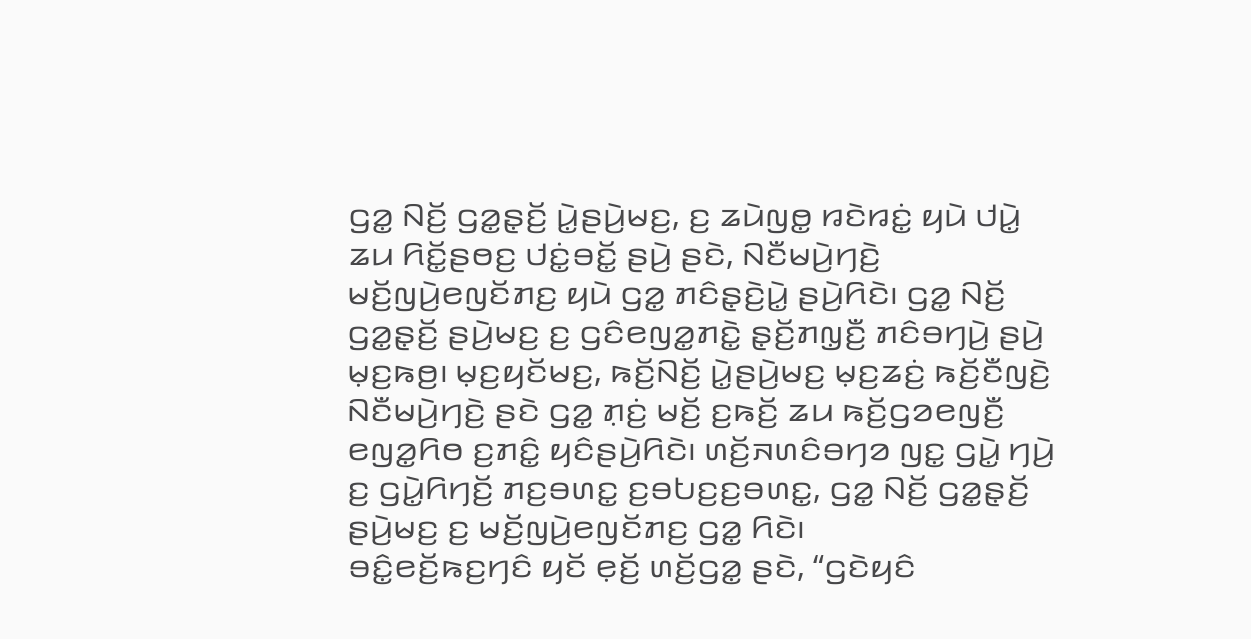ꤞꤤ꤭ ꤡꤢꤩ꤬ ꤞꤤ꤭ꤔ꤫ꤢꤩ꤬ ꤣꤧ꤭ꤔꤣꤧ꤬ꤗꤢ꤬, ꤢ꤬ ꤘꤣꤧꤜꤥ꤭ ꤙꤢꤧꤙꤢꤦ꤭ ꤟꤣꤧ ꤓꤣꤧ꤭ ꤘꤣ ꤖꤢꤩ꤭ꤔꤥꤢ꤬ ꤓꤢꤦ꤭ꤋꤢꤩ꤭ ꤔꤣꤧ꤬ ꤔꤢꤧ, ꤡꤢꤪꤗꤣꤧ꤬ꤚꤢꤧ꤬ ꤗꤢꤩ꤬ꤜꤣꤧ꤬ꤕꤜꤢꤩꤊꤢ꤬ ꤟꤣꤧ ꤞꤤ꤭ ꤊꤢꤨꤔ꤫ꤢꤧ꤬ꤣꤧ꤭ ꤔꤣꤧ꤬ꤖꤢꤧ꤯ ꤞꤤ꤭ ꤡꤢꤩ꤬ ꤞꤤ꤭ꤔ꤫ꤢꤩ꤬ ꤔꤣꤧ꤬ꤗꤢ꤬ ꤢ꤬ ꤞꤢꤨꤕꤜꤤ꤭ꤊꤢꤧ꤭ ꤔ꤫ꤢꤩ꤬ꤊꤜ꤫ꤢꤪ꤬ ꤊꤢꤨꤋꤚꤣꤧ꤬ ꤔꤣꤧ꤬ ꤗ꤫ꤢ꤬ꤒꤥ꤬꤯ ꤗ꤫ꤢ꤬ꤟꤢꤩꤗꤢ꤬, ꤒꤢꤩ꤬ꤡꤢꤩ꤬ ꤣꤧ꤭ꤔꤣꤧ꤬ꤗꤢ꤬ ꤗ꤫ꤢ꤬ꤘꤢꤦ꤬ ꤒꤢꤩ꤬ꤢꤪꤜꤢꤧ꤬ ꤡꤢꤪꤗꤣꤧ꤬ꤚꤢꤧ꤬ ꤔꤢꤧ ꤞꤤ꤭ ꤊ꤫ꤢꤦ꤬ ꤗꤢꤩ꤬ ꤢ꤬ꤒꤢꤩ꤬ ꤘꤣ ꤒꤢꤩ꤬ꤞꤤꤕꤜꤢꤪ꤬ ꤕꤜꤤ꤭ꤖꤥ ꤢ꤬ꤊꤢꤨ꤭ ꤟꤢꤨꤔꤣꤧ꤬ꤖꤢꤧ꤯ ꤛꤢꤩ꤬ꤏꤛꤢꤨꤋꤚꤤ ꤜꤢ꤭ ꤞꤣꤧ꤭ ꤚꤣꤧ꤬ ꤢ꤬ ꤞꤣꤧ꤭ꤖꤚꤢꤩ꤬ ꤊꤢ꤬ꤋꤛꤢ꤭ ꤢ꤬ꤋꤝꤢ꤬ꤢ꤬ꤋꤛꤢ꤭, ꤞꤤ꤭ ꤡꤢꤩ꤬ ꤞꤤ꤭ꤔ꤫ꤢꤩ꤬ ꤔꤣꤧ꤬ꤗꤢ꤬ ꤢ꤬ ꤗꤢꤩ꤬ꤜꤣꤧ꤬ꤕꤜꤢꤩꤊꤢ꤬ ꤞꤤ꤭ ꤖꤢꤧ꤯
ꤋꤢꤨ꤭ꤕꤢꤩ꤬ꤒꤢ꤬ꤚꤢꤨ ꤟꤢꤩ ꤕ꤫ꤢꤩ꤬ ꤛꤢꤩ꤬ꤞꤤ꤭ ꤔꤢꤧ, “ꤞꤢꤧꤟꤢꤨ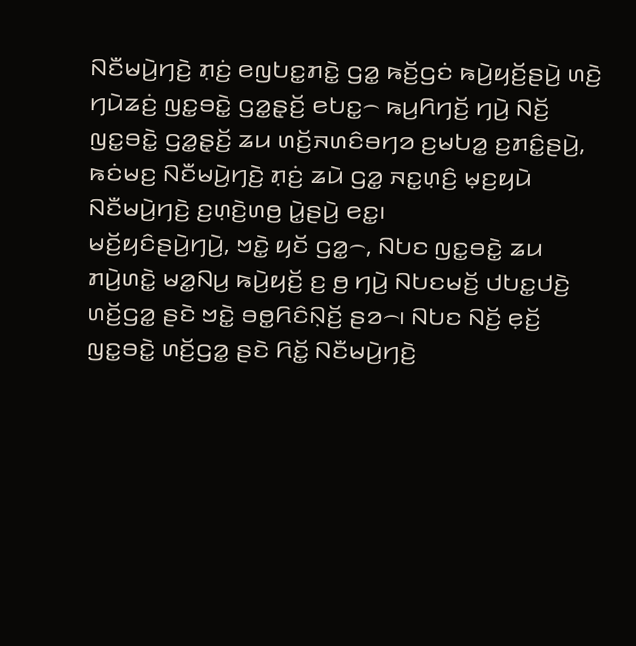ꤡꤢꤪꤗꤣꤧ꤬ꤚꤢꤧ꤬ ꤊ꤫ꤢꤦ꤬ ꤕꤜꤝꤢ꤭ꤊꤢꤧ꤭ ꤞꤤ꤭ ꤒꤢꤩ꤬ꤞꤢꤦ ꤒꤣꤧ꤬ꤟꤢꤩ꤬ꤔꤣꤧ꤬ ꤛꤢꤧ꤬ ꤚꤣꤧꤘꤢꤦ꤬ ꤜꤢ꤭ꤋꤢꤧ꤭ ꤞꤤ꤭ꤔ꤫ꤢꤩ꤬ ꤕꤝꤢ꤭꤮ ꤒꤣ꤬ꤖꤚꤢꤩ꤬ ꤚꤣꤧ꤬ ꤡꤢꤩ꤬ ꤜꤢ꤭ꤋꤢꤧ꤭ ꤞꤤ꤭ꤔ꤫ꤢꤩ꤬ ꤘꤣ ꤛꤢꤩ꤬ꤏꤛꤢꤨꤋꤚꤤ ꤢ꤬ꤗꤝꤤ꤭ ꤢ꤬ꤊꤢꤨ꤭ꤔꤣꤧ꤬, ꤒꤢꤦꤗꤢ꤬ ꤡꤢꤪꤗꤣꤧ꤬ꤚꤢꤧ꤬ ꤊ꤫ꤢꤦ꤬ ꤘꤣꤧ ꤞꤤ꤭ ꤏꤢ꤭ꤛ꤫ꤢꤨ꤬ ꤗ꤫ꤢ꤬ꤟꤣꤧ ꤡꤢꤪꤗꤣꤧ꤬ꤚꤢꤧ꤬ ꤢ꤬ꤛ꤫ꤢꤧ꤬ꤛꤥ꤬ ꤣꤧ꤭ꤔꤣꤧ꤬ ꤕꤢ꤭꤯
ꤗꤢꤩ꤬ꤟꤢꤨꤔꤣꤧ꤬ꤚꤣꤧ꤬, ꤠꤢꤧ꤭ ꤟꤢꤩ ꤞꤤ꤭꤮, ꤡꤝꤢ ꤜꤢ꤭ꤋꤢꤧ꤭ ꤘꤣ ꤊꤣꤧ꤬ꤛꤢꤧ꤭ ꤗꤤ꤭ꤡꤣ꤬ ꤒꤣꤧ꤬ꤟꤢꤩ꤬ ꤢ꤬ ꤥ꤬ ꤚꤣꤧ꤬ ꤡꤝꤢꤗꤢꤩ꤬ ꤓꤝꤢ꤭ꤓꤢꤧ꤬ ꤛꤢꤩ꤬ꤞꤤ꤭ ꤔꤢꤧ ꤠꤢꤧ꤭ ꤋꤥ꤭ꤖꤢꤨꤡ꤫ꤢꤩ꤬ ꤔꤤ꤮꤯ ꤡꤝꤢ ꤡꤢꤩ꤬ ꤕ꤫ꤢꤩ꤬ ꤜꤢ꤭ꤋꤢꤧ꤭ ꤛꤢꤩ꤬ꤞꤤ꤭ ꤔꤢꤧ ꤖꤢꤩ꤭ ꤡꤢꤪꤗꤣꤧ꤬ꤚꤢꤧ꤬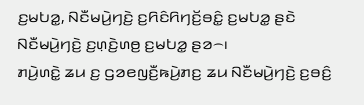ꤢ꤬ꤗꤝꤤ꤭, ꤡꤢꤪꤗꤣꤧ꤬ꤚꤢꤧ꤬ ꤢ꤬ꤖꤢꤨꤖꤚꤢꤩ꤬ꤋꤢꤨ꤭ ꤢ꤬ꤗꤝꤤ꤭ ꤔꤢꤧ ꤡꤢꤪꤗꤣꤧ꤬ꤚꤢꤧ꤬ ꤢ꤬ꤛ꤫ꤢꤧ꤬ꤛꤥ꤬ ꤢ꤬ꤗꤝꤤ꤭ ꤔꤤ꤮꤯
ꤊꤣꤧ꤬ꤛꤢꤧ꤭ ꤘꤣ ꤢ꤬ ꤞꤤꤕꤜꤢꤪ꤬ꤒꤣꤧ꤬ꤊꤢ꤬ ꤘꤣ ꤡꤢꤪꤗꤣꤧ꤬ꤚꤢꤧ꤬ ꤢ꤬ꤋꤢꤨ꤬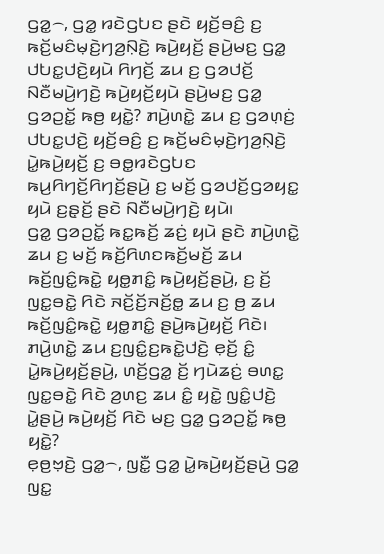ꤞꤤ꤭꤮, ꤞꤤ꤭ ꤙꤢꤧꤞꤝꤢ ꤔꤢꤧ ꤟꤢꤩ꤬ꤋꤢꤨ꤬ ꤢ꤬ ꤒꤢꤩ꤬ꤗꤢꤨꤗ꤫ꤢꤧ꤬ꤚꤤ꤬ꤡ꤫ꤢꤧ꤬ ꤒꤣꤧ꤬ꤟꤢꤩ꤬ ꤔꤣꤧ꤬ꤗꤢ꤬ ꤞꤤ꤭ ꤓꤝꤢ꤭ꤓꤢꤧ꤬ꤟꤣꤧ ꤖꤚꤢꤩ꤬ ꤘꤣ ꤢ꤬ ꤞꤤꤓꤢꤩ꤬ ꤡꤢꤪꤗꤣꤧ꤬ꤚꤢꤧ꤬ ꤒꤣꤧ꤬ꤟꤢꤩ꤬ꤟꤣꤧ ꤔꤣꤧ꤬ꤗꤢ꤬ ꤞꤤ꤭ ꤞꤤꤑꤢꤩ꤭ ꤒꤥ꤬ ꤟꤢꤧ꤭? ꤊꤣꤧ꤬ꤛꤢꤧ꤭ ꤘꤣ ꤢ꤬ ꤞꤤꤛ꤫ꤢꤦ꤬ ꤓꤝꤢ꤭ꤓꤢꤧ꤬ ꤟꤢꤩ꤬ꤋꤢꤨ꤬ ꤢ꤬ ꤒꤢꤩ꤬ꤗꤢꤨꤗ꤫ꤢꤧ꤬ꤚꤤ꤬ꤡ꤫ꤢꤧ꤬ ꤣꤧ꤭ꤒꤣꤧ꤬ꤟꤢꤩ꤬ ꤢ꤬ ꤋꤥ꤭ꤙꤢꤧꤞꤝꤢ ꤒꤣ꤬ꤖꤚꤢꤩ꤬ꤖꤚꤢꤩ꤬ꤔꤣꤧ꤬ ꤢ꤬ ꤗꤢꤩ꤬ ꤞꤤꤓꤢꤩ꤬ꤞꤤꤟꤢ꤭ ꤟꤣꤧ ꤢ꤬ꤔ꤫ꤢꤩ꤬ ꤔꤢꤧ ꤡꤢꤪꤗꤣꤧ꤬ꤚꤢꤧ꤬ ꤟꤣꤧ꤯
ꤞꤤ꤭ ꤞꤤꤑꤢꤩ꤭ ꤒꤢ꤭ꤒꤢꤩ꤬ ꤘꤢꤦ꤬ ꤟꤣꤧ ꤔꤢꤧ ꤊꤣꤧ꤬ꤛꤢꤧ꤭ ꤘꤣ ꤢ꤬ ꤗꤢꤩ꤬ ꤒꤢꤩ꤬ꤖꤛꤢꤒꤢꤩ꤬ꤗꤢꤩ꤬ ꤘꤣ ꤒꤢꤩ꤬ꤜꤢꤨ꤭ꤒꤢꤧ꤭ ꤟꤥ꤭ꤊꤢꤨ꤭ ꤒꤣꤧ꤬ꤟꤢꤩ꤬ꤔꤣꤧ꤬, ꤢ꤬ ꤢꤩ꤬ ꤜꤢ꤭ꤋꤢꤧ꤭ ꤖꤢꤧ ꤏꤢꤩ꤬ꤢꤩ꤬ꤏꤢꤩ꤬ꤥ꤭ ꤘꤣ ꤢ꤬ ꤥ꤬ ꤘꤣ ꤒꤢꤩ꤬ꤜꤢꤨ꤭ꤒꤢꤧ꤭ ꤟꤥ꤭ꤊꤢꤨ꤭ ꤔꤣꤧ꤬ꤒꤣꤧ꤬ꤟꤢꤩ꤬ ꤖꤢꤧ꤯ ꤊꤣꤧ꤬ꤛꤢꤧ꤭ ꤘꤣ ꤢ꤬ꤜꤢꤨ꤭ꤢ꤬ꤒꤢꤧ꤭ꤓꤢꤧ꤬ ꤕ꤫ꤢꤩ꤬ ꤢꤨ꤭ ꤣꤧ꤭ꤒꤣꤧ꤬ꤟꤢꤩ꤬ꤔꤣꤧ꤬, ꤛꤢꤩ꤬ꤞꤤ꤭ ꤢꤩ꤬ ꤚꤣꤧꤘꤢꤦ꤬ ꤋꤛꤢ꤭ ꤜꤢ꤭ꤋꤢꤧ꤭ ꤖꤢꤧ ꤤ꤬ꤛꤢ꤬ ꤘꤣ ꤢꤨ꤭ ꤟꤢꤧ꤭ ꤜꤢꤨ꤭ꤓꤢꤧ꤬ ꤣꤧ꤭ꤔꤣꤧ꤬ ꤒꤣꤧ꤬ꤟꤢꤩ꤬ ꤖꤢꤧ ꤗꤢ꤬ ꤞꤤ꤭ ꤞꤤꤑꤢꤩ꤭ ꤒꤥ꤬ ꤟꤢꤧ꤭?
ꤕ꤫ꤥ꤬ꤠ꤫ꤢꤧ꤬ ꤞꤤ꤭꤮, ꤜꤢꤪ꤭ ꤞꤤ꤭ ꤣꤧ꤭ꤒꤣꤧ꤬ꤟꤢꤩ꤬ꤔꤣꤧ꤬ ꤞꤤ꤭ ꤜꤢ꤭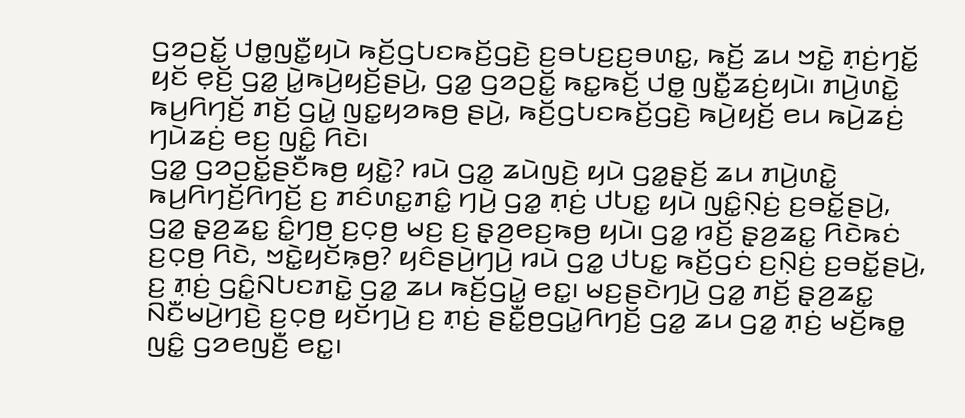ꤞꤤꤑꤢꤩ꤭ ꤓꤥ꤭ꤜꤢꤪ꤭ꤟꤣꤧ ꤒꤢꤩ꤬ꤞꤝꤢꤒꤢꤩ꤬ꤞꤢꤧ꤬ ꤢ꤬ꤋꤝꤢ꤬ꤢ꤬ꤋꤛꤢ꤭, ꤒꤢꤩ꤬ ꤘꤣ ꤠꤢꤧ꤭ ꤊ꤫ꤢꤦ꤬ꤚꤢꤩ꤭ ꤟꤢꤩ ꤕ꤫ꤢꤩ꤬ ꤞꤤ꤭ ꤣꤧ꤭ꤒꤣꤧ꤬ꤟꤢꤩ꤬ꤔꤣꤧ꤬, ꤞꤤ꤭ ꤞꤤꤑꤢꤩ꤭ ꤒꤢ꤭ꤒꤢꤩ꤬ ꤓꤥ꤭ ꤜꤢꤪ꤭ꤘꤢꤦ꤬ꤟꤣꤧ꤯ ꤊꤣꤧ꤬ꤛꤢꤧ꤭ ꤒꤣ꤬ꤖꤚꤢꤩ꤬ ꤊꤢꤩ꤬ ꤞꤣꤧ꤭ ꤜꤢ꤭ꤟꤤꤒꤥ꤬ ꤔꤣꤧ꤬, ꤒꤢꤩ꤬ꤞꤝꤢꤒꤢꤩ꤬ꤞꤢꤧ꤬ ꤒꤣꤧ꤬ꤟꤢꤩ꤬ ꤕꤣ ꤒꤣꤧ꤬ꤘꤢꤦ꤬ ꤚꤣꤧꤘꤢꤦ꤬ ꤕꤢ꤬ ꤜꤢꤨ꤭ ꤖꤢꤧ꤯
ꤞꤤ꤭ ꤞꤤꤑꤢꤩ꤭ꤔꤢꤪꤒꤥ꤬ ꤟꤢꤧ꤭? ꤙꤣꤧ ꤞꤤ꤭ ꤘꤣꤧꤜꤢꤧ꤬ ꤟꤣꤧ ꤞꤤ꤭ꤔ꤫ꤢꤩ꤬ ꤘꤣ ꤊꤣꤧ꤬ꤛꤢꤧ꤭ ꤒꤣ꤬ꤖꤚꤢꤩ꤬ꤖꤚꤢꤩ꤬ ꤢ꤬ ꤊꤢꤨꤛꤢ꤭ꤊꤢꤨ꤭ ꤚꤣꤧ꤬ ꤞꤤ꤭ ꤊ꤫ꤢꤦ꤬ ꤓꤝꤢ꤭ ꤟꤣꤧ ꤜꤢꤨ꤭ꤡ꤫ꤢꤦ꤬ ꤢ꤬ꤋꤢꤩ꤭ꤔꤣꤧ꤬, ꤞꤤ꤭ ꤔ꤫ꤤ꤬ꤘꤢ꤭ ꤢꤨ꤭ꤚꤥ꤬ ꤢ꤬ꤍ꤫ꤥ꤬ ꤗꤢ꤬ ꤢ꤬ ꤔ꤫ꤤ꤬ꤕꤢ꤬ꤒꤥ꤬ ꤟꤣꤧ꤯ ꤞꤤ꤭ ꤙꤢꤩ꤬ ꤔ꤫ꤤ꤬ꤘꤢ꤭ ꤖꤢꤧꤒꤢꤦ ꤢ꤬ꤍ꤫ꤥ꤬ ꤖꤢꤧ, ꤠꤢꤧ꤭ꤟꤢꤩꤒ꤫ꤥ꤬? ꤟꤢꤨꤔꤣꤧ꤬ꤚꤣꤧ꤬ ꤙꤣꤧ ꤞꤤ꤭ ꤓꤝꤢ꤭ ꤒꤢꤩ꤬ꤞꤢꤦ ꤢ꤬ꤡ꤫ꤢꤦ꤬ ꤢ꤬ꤋꤢꤩ꤭ꤔꤣꤧ꤬, ꤢ꤬ ꤊ꤫ꤢꤦ꤬ ꤞꤢꤨ꤭ꤡꤝꤢꤊꤢꤧ꤭ ꤞꤤ꤭ ꤘꤣ ꤒꤢꤩ꤬ꤞꤣꤧ꤭ ꤕꤢ꤭꤯ ꤗꤢ꤬ꤔꤢꤧꤚꤣꤧ꤬ ꤞꤤ꤭ ꤊꤢꤩ꤬ ꤔ꤫ꤤ꤬ꤘꤢ꤭ ꤡꤢꤪꤗꤣꤧ꤬ꤚꤢꤧ꤬ ꤢ꤬ꤍ꤫ꤥ꤬ ꤟꤢꤩꤚꤣꤧ꤬ ꤢ꤬ ꤊ꤫ꤢꤦ꤬ ꤔꤢꤪ꤭ꤥ꤬ꤞꤣꤧ꤭ꤖꤚꤢꤩ꤬ ꤞꤤ꤭ ꤘꤣ ꤞꤤ꤭ ꤊ꤫ꤢꤦ꤬ ꤗꤢꤩ꤬ꤒꤥ꤭ ꤜꤢꤨ꤭ ꤞꤤꤕꤜꤢꤪ꤬ ꤕꤢ꤭꤯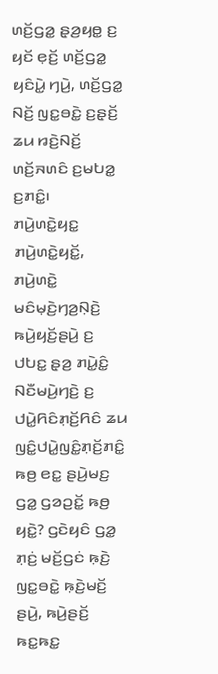ꤛꤢꤩ꤬ꤞꤤ꤭ ꤔ꤫ꤤ꤬ꤟꤥ꤭ ꤢ꤬ ꤟꤢꤩ ꤕ꤫ꤢꤩ꤬ ꤛꤢꤩ꤬ꤞꤤ꤭ ꤟꤢꤨꤣꤧ꤭ ꤚꤣꤧ꤬, ꤛꤢꤩ꤬ꤞꤤ꤭ ꤡꤢꤩ꤬ ꤜꤢ꤭ꤋꤢꤧ꤭ ꤢ꤬ꤔ꤫ꤢꤩ꤬ ꤘꤣ ꤙꤢꤧ꤬ꤡꤢꤩ꤬ ꤛꤢꤩ꤬ꤏꤛꤢꤨ ꤢ꤬ꤗꤝꤤ꤭ ꤢ꤬ꤊꤢꤨ꤭꤯
ꤊꤣꤧ꤬ꤛꤢꤧ꤭ꤟꤢ꤭ ꤊꤣꤧ꤬ꤛꤢꤧ꤭ꤟꤢꤩ꤭, ꤊꤣꤧ꤬ꤛꤢꤧ꤭ ꤗꤢꤨꤗ꤫ꤢꤧ꤬ꤚꤤ꤬ꤡ꤫ꤢꤧ꤬ ꤒꤣꤧ꤬ꤟꤢꤩ꤬ꤔꤣꤧ꤬ ꤢ꤬ ꤓꤝꤢ꤭ ꤔ꤫ꤤ꤬ ꤊꤣꤧ꤭ꤢꤨ꤭ ꤡꤢꤪꤗꤣꤧ꤬ꤚꤢꤧ꤬ ꤢ꤬ ꤓꤣꤧ꤭ꤖꤢꤨꤊ꤫ꤢꤩ꤬ꤖꤢꤨ ꤘꤣ ꤜꤢꤨ꤭ꤓꤣꤧ꤭ꤜꤢꤨ꤭ꤊ꤫ꤢꤩ꤬ꤊꤢꤨ꤭ ꤒꤥ꤬ ꤕꤢ꤭ ꤔꤣꤧ꤬ꤗꤢ꤬ ꤞꤤ꤭ ꤞꤤꤑꤢꤩ꤭ ꤒꤥ꤬ ꤟꤢꤧ꤭? ꤞꤢꤧꤟꤢꤨ ꤞꤤ꤭ ꤊ꤫ꤢꤦ꤬ ꤗꤢꤩ꤬ꤞꤢꤦ ꤒ꤫ꤢꤧ꤬ ꤜꤢ꤭ꤋꤢꤧ꤭ ꤒ꤫ꤢꤧ꤬ꤗꤢꤩ꤬ ꤔꤣꤧ꤬, ꤒꤣꤧ꤬ꤔꤢꤩ꤬ ꤒꤢ꤭ꤒꤢ꤭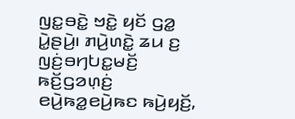ꤜꤢ꤭ꤋꤢꤧ꤭ ꤠꤢꤧ꤭ ꤟꤢꤩ ꤞꤤ꤭ ꤣꤧ꤭ꤔꤣꤧ꤬꤯ ꤊꤣꤧ꤬ꤛꤢꤧ꤭ ꤘꤣ ꤢ꤬ ꤜꤢꤦ꤬ꤋꤚꤝꤢ꤭ꤗꤢꤩ꤬ ꤒꤢꤩ꤬ꤞꤤꤛ꤫ꤢꤦ꤬ ꤕꤣꤧ꤬ꤒꤤ꤭ꤕꤣꤧ꤬ꤒꤢ ꤒꤣꤧ꤬ꤟꤢꤩ꤬,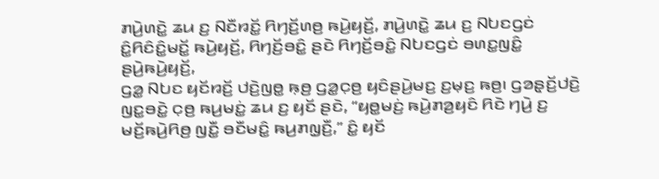ꤊꤣꤧ꤬ꤛꤢꤧ꤭ ꤘꤣ ꤢ꤬ ꤡꤢꤪꤙꤢꤩ꤭ ꤖꤚꤢꤩ꤬ꤛꤥ꤬ ꤒꤣꤧ꤬ꤟꤢꤩ꤬, ꤊꤣꤧ꤬ꤛꤢꤧ꤭ ꤘꤣ ꤢ꤬ ꤡꤝꤢꤞꤢꤦ ꤢꤨ꤭ꤖꤢꤨꤢꤨ꤭ꤗꤢꤩ꤭ ꤒꤣꤧ꤬ꤟꤢꤩ꤬, ꤖꤚꤢꤩ꤬ꤋꤢꤨ꤭ ꤔꤢꤧ ꤖꤚꤢꤩ꤬ꤋꤢꤨ꤭ ꤡꤝꤢꤞꤢꤦ ꤋꤛꤢ꤭ꤜꤢꤨ꤭ ꤔꤣꤧ꤬ꤒꤣꤧ꤬ꤟꤢꤩ꤬,
ꤞꤤ꤭ ꤡꤝꤢ ꤟꤢꤩꤙꤢꤩ꤬ ꤓꤢꤧ꤬ꤜꤥ꤭ ꤒ꤫ꤥ꤬ ꤞꤤ꤭ꤍ꤫ꤥ꤬ ꤟꤢꤨꤔꤣꤧ꤬ꤗꤢ꤬ ꤢ꤬ꤗ꤫ꤢ꤬ ꤒꤥ꤬꤯ ꤞꤤꤔ꤫ꤢꤩ꤬ꤓꤢꤧ꤬ ꤜꤢ꤭ꤋꤢꤧ꤭ ꤍ꤫ꤥ꤬ ꤒꤣ꤬ꤗꤢꤦ꤭ ꤘꤣ ꤢ꤬ ꤟꤢꤩ ꤔꤢꤧ, “ꤟꤥ꤭ꤗꤢꤦ꤬ ꤒꤣꤧ꤬ꤊꤤ꤬ꤟꤢꤨ ꤖꤢꤧ ꤚꤣꤧ꤬ ꤢ꤬ ꤗꤢꤩ꤬ꤒꤣꤧ꤬ꤖꤥ꤬ ꤜꤢꤪ꤭ ꤋꤢꤪꤗꤢꤨ꤭ ꤒꤣ꤬ꤊꤜ꤫ꤢꤪ꤬,” ꤢꤨ꤭ ꤟꤢꤩ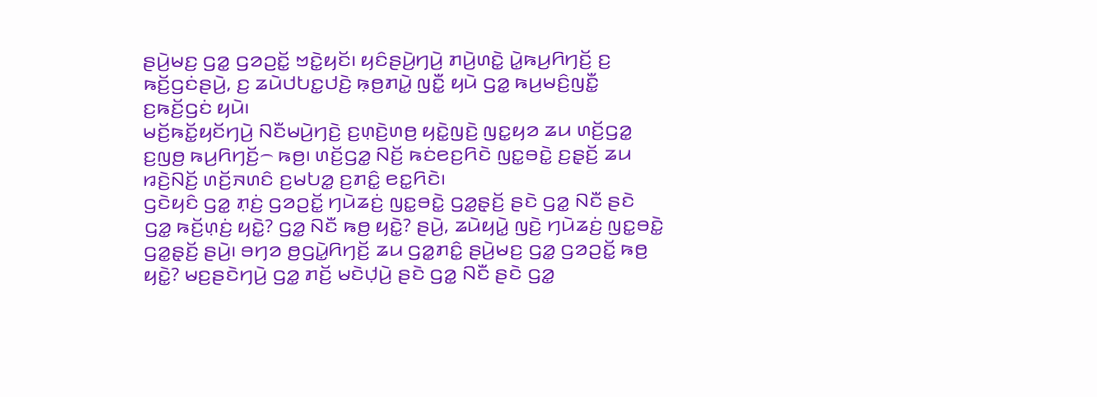ꤔꤣꤧ꤬ꤗꤢ꤬ ꤞꤤ꤭ ꤞꤤꤑꤢꤩ꤭ ꤠꤢꤧ꤭ꤟꤢꤩ꤯ ꤟꤢꤨꤔꤣꤧ꤬ꤚꤣꤧ꤬ ꤊꤣꤧ꤬ꤛꤢꤧ꤭ ꤣꤧ꤭ꤒꤣ꤬ꤖꤚꤢꤩ꤬ ꤢ꤬ ꤒꤢꤩ꤬ꤞꤢꤦꤔꤣꤧ꤬, ꤢ꤬ ꤘꤣꤧꤓꤝꤢ꤭ꤓꤢꤧ꤬ ꤒ꤫ꤥ꤬ꤊꤣꤧ꤭ ꤜꤢꤪ꤭ ꤟꤣꤧ ꤞꤤ꤭ ꤒꤣ꤬ꤗꤢꤨ꤬ꤜꤢꤪ꤭ ꤢ꤬ꤒꤢꤩ꤬ꤞꤢꤦ ꤟꤣꤧ꤯
ꤗꤢꤩ꤬ꤒꤢꤩ꤭ꤟꤢꤩꤚꤣꤧ꤬ ꤡꤢꤪꤗꤣꤧ꤬ꤚꤢꤧ꤬ ꤢ꤬ꤛ꤫ꤢꤧ꤬ꤛꤥ꤬ ꤟꤢꤧ꤭ꤜꤢꤧ꤬ ꤜꤢ꤭ꤟꤤ ꤘꤣ ꤛꤢꤩ꤬ꤞꤤ꤭ ꤢ꤬ꤜꤥ꤬ ꤒꤣ꤬ꤖꤚꤢꤩ꤬꤮ ꤒꤥ꤬꤯ ꤛꤢꤩ꤬ꤞꤤ꤭ ꤡꤢꤩ꤬ ꤒꤢꤦꤕꤢ꤬ꤖꤢꤧ ꤜꤢ꤭ꤋꤢꤧ꤭ ꤢ꤬ꤔ꤫ꤢꤩ꤬ ꤘꤣ ꤙꤢꤧ꤬ꤡꤢꤩ꤬ ꤛꤢꤩ꤬ꤏꤛꤢꤨ ꤢ꤬ꤗꤝꤤ꤭ ꤢ꤬ꤊꤢꤨ꤭ ꤕꤢ꤭ꤖꤢꤧ꤯
ꤞꤢꤧꤟꤢꤨ ꤞꤤ꤭ ꤊ꤫ꤢꤦ꤬ ꤞꤤꤑꤢꤩ꤭ ꤚꤣꤧꤘꤢꤦ꤬ ꤜꤢ꤭ꤋꤢꤧ꤭ ꤞꤤ꤭ꤔ꤫ꤢꤩ꤬ ꤔꤢꤧ ꤞꤤ꤭ ꤡꤢꤪ ꤔꤢꤧ ꤞꤤ꤭ ꤒꤢꤩ꤬ꤛ꤫ꤢꤦ꤬ ꤟꤢꤧ꤭? ꤞꤤ꤭ ꤡꤢꤪ ꤒꤥ꤬ ꤟꤢꤧ꤭? ꤔꤣꤧ꤬, ꤘꤣꤧꤟꤣꤧ꤭ ꤜꤢꤧ꤬ ꤚꤣꤧꤘꤢꤦ꤬ ꤜꤢ꤭ꤋꤢꤧ꤭ ꤞꤤ꤭ꤔ꤫ꤢꤩ꤬ ꤔꤣꤧ꤬꤯ ꤋꤚꤤ ꤥ꤬ꤞꤣꤧ꤭ꤖꤚꤢꤩ꤬ ꤘꤣ ꤞꤤ꤭ꤊꤢꤨ꤭ ꤔꤣꤧ꤬ꤗꤢ꤬ ꤞꤤ꤭ ꤞꤤꤑꤢꤩ꤭ ꤒꤥ꤬ ꤟꤢꤧ꤭? ꤗꤢ꤬ꤔꤢꤧꤚꤣꤧ꤬ ꤞꤤ꤭ ꤊꤢꤩ꤬ ꤗꤢꤧꤓ꤫ꤣꤧ꤬ ꤔꤢꤧ ꤞꤤ꤭ ꤡꤢꤪ ꤔꤢꤧ ꤞꤤ꤭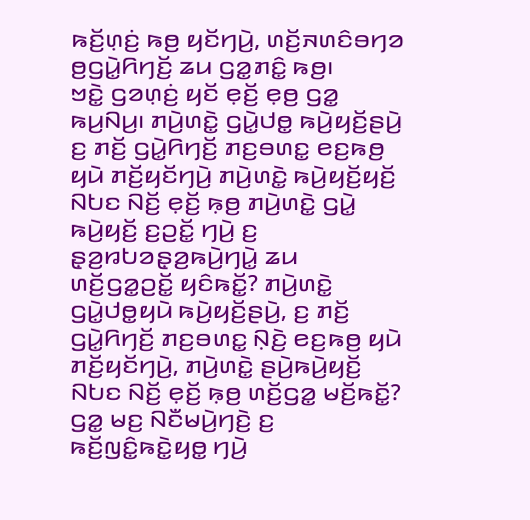ꤒꤢꤩ꤬ꤛ꤫ꤢꤦ꤬ ꤒꤥ꤬ ꤟꤢꤩꤚꤣꤧ꤬, ꤛꤢꤩ꤬ꤏꤛꤢꤨꤋꤚꤤ ꤥ꤬ꤞꤣꤧ꤭ꤖꤚꤢꤩ꤬ ꤘꤣ ꤞꤤ꤭ꤊꤢꤨ꤭ ꤒꤥ꤬꤯
ꤠꤢꤧ꤭ ꤞꤤꤛ꤫ꤢꤦ꤬ ꤟꤢꤩ ꤕ꤫ꤢꤩ꤬ ꤕ꤫ꤥ꤬ ꤞꤤ꤭ ꤒꤣ꤬ꤡꤣ꤬꤯ ꤊꤣꤧ꤬ꤛꤢꤧ꤭ ꤞꤣꤧ꤭ꤓꤥ꤭ ꤒꤣꤧ꤬ꤟꤢꤩ꤬ꤔꤣꤧ꤬ ꤢ꤬ ꤊꤢꤩ꤬ ꤞꤣꤧ꤭ꤖꤚꤢꤩ꤬ ꤊꤢ꤬ꤋꤛꤢ꤭ ꤕꤢ꤬ꤒꤥ꤬ ꤟꤣꤧ ꤊꤢꤩ꤬ꤟꤢꤩꤚꤣꤧ꤬ ꤊꤣꤧ꤬ꤛꤢꤧ꤭ ꤒꤣꤧ꤬ꤟꤢꤩ꤬ꤟꤢꤩ꤬ ꤡꤝꤢ ꤡꤢꤩ꤬ ꤕ꤫ꤢꤩ꤬ ꤒ꤫ꤥ꤬ ꤊꤣꤧ꤬ꤛꤢꤧ꤭ ꤞꤣꤧ꤭ ꤒꤣꤧ꤬ꤟꤢꤩ꤬ ꤢ꤬ꤑꤢꤩ꤭ ꤚꤣꤧ꤬ ꤢ꤬ ꤔ꤫ꤤ꤬ꤙꤝꤤꤔ꤫ꤤ꤬ꤒꤣꤧ꤬ꤚꤣꤧ꤭ ꤘꤣ ꤛꤢꤩ꤬ꤞꤤ꤭ꤑꤢꤩ꤭ ꤟꤢꤨꤒꤢꤩ꤭? ꤊꤣꤧ꤬ꤛꤢꤧ꤭ ꤞꤣꤧ꤭ꤓꤥ꤭ꤟꤣꤧ ꤒꤣꤧ꤬ꤟꤢꤩ꤬ꤔꤣꤧ꤬, ꤢ꤬ ꤊꤢꤩ꤬ ꤞꤣꤧ꤭ꤖꤚꤢꤩ꤬ ꤊꤢ꤬ꤋꤛꤢ꤭ ꤡ꤫ꤢꤧ꤬ ꤕꤢ꤬ꤒꤥ꤬ ꤟꤣꤧ ꤊꤢꤩ꤬ꤟꤢꤩꤚꤣꤧ꤬, ꤊꤣꤧ꤬ꤛꤢꤧ꤭ ꤔꤣꤧ꤬ꤒꤣꤧ꤬ꤟꤢꤩ꤬ ꤡꤝꤢ ꤡꤢꤩ꤬ ꤕ꤫ꤢꤩ꤬ ꤒ꤫ꤥ꤬ ꤛꤢꤩ꤬ꤞꤤ꤭ ꤗꤢꤩ꤬ꤒꤢꤩ꤭?
ꤞꤤ꤭ ꤗꤢ꤬ ꤡꤢꤪꤗꤣꤧ꤬ꤚꤢꤧ꤬ ꤢ꤬ ꤒꤢꤩ꤬ꤜꤢꤨ꤭ꤒꤢꤧ꤭ꤟꤥ꤭ ꤚꤣꤧ꤬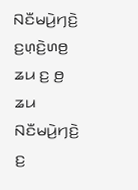ꤡꤢꤪꤗꤣꤧ꤬ꤚꤢꤧ꤬ ꤢ꤬ꤛ꤫ꤢꤧ꤬ꤛꤥ꤬ ꤘꤣ ꤢ꤬ ꤥ꤬ ꤘꤣ ꤡꤢꤪꤗꤣꤧ꤬ꤚꤢꤧ꤬ ꤢ꤬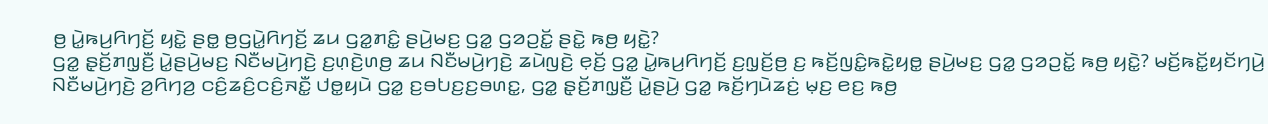ꤥ꤬ ꤣꤧ꤭ꤒꤣ꤬ꤖꤚꤢꤩ꤬ ꤟꤢꤧ꤭ ꤔꤥ꤭ ꤥ꤬ꤞꤣꤧ꤭ꤖꤚꤢꤩ꤬ ꤘꤣ ꤞꤤ꤭ꤊꤢꤨ꤭ ꤔꤣꤧ꤬ꤗꤢ꤬ ꤞꤤ꤭ ꤞꤤꤑꤢꤩ꤭ ꤔꤢꤧ꤭ ꤒꤥ꤬ ꤟꤢꤧ꤭?
ꤞꤤ꤭ ꤔ꤫ꤢꤩ꤬ꤊꤜ꤫ꤢꤪ꤬ ꤣꤧ꤭ꤔꤣꤧ꤬ꤗꤢ꤬ ꤡꤢꤪꤗꤣꤧ꤬ꤚꤢꤧ꤬ ꤢ꤬ꤛ꤫ꤢꤧ꤬ꤛꤥ꤬ ꤘꤣ ꤡꤢꤪꤗꤣꤧ꤬ꤚꤢꤧ꤬ ꤘꤣꤧꤜꤢꤧ꤬ ꤕ꤫ꤢꤩ꤬ ꤞꤤ꤭ ꤣꤧ꤭ꤒꤣ꤬ꤖꤚꤢꤩ꤬ ꤢ꤬ꤜ꤫ꤢꤩ꤬ꤥ꤬ ꤢ꤬ ꤒꤢꤩ꤬ꤜꤢꤨ꤭ꤒꤢꤧ꤭ꤟꤥ꤭ ꤔꤣꤧ꤬ꤗꤢ꤬ ꤞꤤ꤭ ꤞꤤꤑꤢꤩ꤭ ꤒꤥ꤬ ꤟꤢꤧ꤭? ꤗꤢꤩ꤬ꤒꤢꤩ꤭ꤟꤢꤩꤚꤣꤧ꤬ ꤡꤢꤪꤗꤣꤧ꤬ꤚꤢꤧ꤬ ꤤ꤬ꤖꤚꤤ꤬ ꤍꤢꤨ꤬ꤘꤢꤨ꤬ꤍꤢꤨ꤬ꤏꤢꤪ꤭ ꤓꤥ꤭ꤟꤣꤧ ꤞꤤ꤭ ꤢ꤬ꤋꤝꤢ꤬ꤢ꤬ꤋꤛꤢ꤭, ꤞꤤ꤭ ꤔ꤫ꤢꤩ꤬ꤊꤜ꤫ꤢꤪ꤬ ꤣꤧ꤭ꤔꤣꤧ꤬ ꤞꤤ꤭ ꤒꤢꤩ꤬ꤚꤣꤧꤘꤢꤦ꤬ ꤗ꤫ꤢ꤬ ꤕꤢ꤬ ꤒꤥ꤬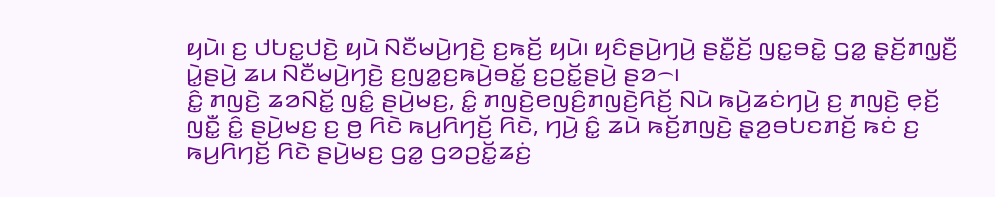ꤟꤣꤧ꤯ ꤢ꤬ ꤓꤝꤢ꤭ꤓꤢꤧ꤬ ꤟꤣꤧ ꤡꤢꤪꤗꤣꤧ꤬ꤚꤢꤧ꤬ ꤢ꤬ꤒꤢꤩ꤬ ꤟꤣꤧ꤯ ꤟꤢꤨꤔꤣꤧ꤬ꤚꤣꤧ꤬ ꤔꤢꤪ꤭ꤢꤩ꤬ ꤜꤢ꤭ꤋꤢꤧ꤭ ꤞꤤ꤭ ꤔ꤫ꤢꤩ꤬ꤊꤜ꤫ꤢꤪ꤬ ꤣꤧ꤭ꤔꤣꤧ꤬ ꤘꤣ ꤡꤢꤪꤗꤣꤧ꤬ꤚꤢꤧ꤬ ꤢ꤬ꤜꤤ꤭ꤢ꤬ꤒꤣꤧ꤬ꤋꤢꤩ꤭ ꤢ꤬ꤑꤢꤩ꤭ꤔꤣꤧ꤬ ꤔꤤ꤮꤯
ꤢꤨ꤭ ꤊꤜꤢꤧ꤬ ꤘꤤꤡꤢꤩ꤭ ꤜꤢꤨ꤭ ꤔꤣꤧ꤬ꤗꤢ꤬, ꤢꤨ꤭ ꤊꤜꤢꤧ꤬ꤕꤜꤢꤨ꤬ꤊꤜꤢꤧ꤬ꤖꤢꤩ꤬ ꤡꤣꤧ ꤒꤣꤧ꤬ꤘꤢꤦꤚꤣꤧ꤬ ꤢ꤬ ꤊꤜꤢꤧ꤬ ꤕ꤫ꤢꤩ꤬ ꤜꤢꤪ꤭ ꤢꤨ꤭ ꤔꤣꤧ꤬ꤗꤢ꤬ ꤢ꤬ ꤥ꤬ ꤖꤢꤧ ꤒꤣ꤬ꤖꤚꤢꤩ꤬ ꤖꤢꤧ, ꤚꤣꤧ꤬ ꤢꤨ꤭ ꤘꤣꤧ ꤒꤢꤩ꤬ꤊꤜꤢꤧ꤬ ꤔ꤫ꤤ꤬ꤋꤝꤢꤊꤢꤩ꤬ ꤒꤢꤦ ꤢ꤬ ꤒꤣ꤬ꤖꤚꤢꤩ꤬ ꤖꤢꤧ ꤔꤣꤧ꤬ꤗꤢ꤬ ꤞꤤ꤭ ꤞꤤꤑꤢꤩ꤭ꤘꤢꤦ꤬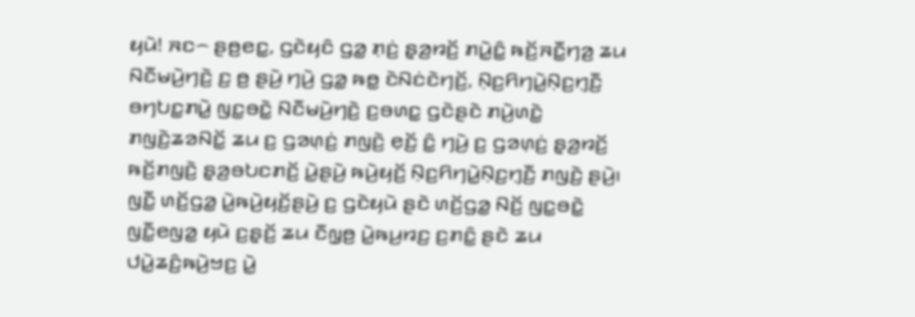ꤟꤣꤧ! ꤏꤢ꤮ ꤔꤥ꤬ꤕꤢ꤭, ꤞꤢꤧꤟꤢꤨ ꤞꤤ꤭ ꤊ꤫ꤢꤦ꤬ ꤔ꤫ꤤ꤬ꤙꤢꤩ꤬ ꤊꤣꤧ꤭ꤢꤨ꤭ ꤒꤢꤩ꤬ꤏꤢꤪ꤭ꤚꤤ꤬ ꤘꤣ ꤡꤢꤪꤗꤣꤧ꤬ꤚꤢꤧ꤬ ꤢ꤬ ꤥ꤬ ꤔꤣꤧ꤬ ꤚꤣꤧ꤬ ꤞꤤ꤭ ꤒꤥ꤭ ꤢꤧꤡꤢꤦꤢꤧꤚꤢꤩ꤬, ꤡ꤫ꤢ꤬ꤖꤚꤣꤧ꤭ꤡ꤫ꤢ꤬ꤚ꤫ꤢꤪ꤬ ꤋꤚꤝꤢ꤭ꤊꤣꤧ꤭ ꤜꤢ꤭ꤋꤢꤧ꤭ ꤡꤢꤪꤗꤣꤧ꤬ꤚꤢꤧ꤬ ꤢ꤬ꤋꤛꤢ꤭ ꤞꤢꤧꤔꤢꤧ ꤊꤣꤧ꤬ꤛꤢꤧ꤭ ꤊꤜꤢꤧ꤬ꤘꤤꤡꤢꤩ꤭ ꤘꤣ ꤢ꤬ ꤞꤤꤛ꤫ꤢꤦ꤬ ꤊꤜꤢꤧ꤬ ꤕ꤫ꤢꤩ꤬ ꤢꤨ꤭ ꤚꤣꤧ꤬ ꤢ꤬ ꤞꤤꤛ꤫ꤢꤦ꤬ ꤔ꤫ꤤ꤬ꤙꤢꤩ꤬ ꤒꤢꤩ꤬ꤊꤜꤢꤧ꤬ ꤔ꤫ꤤ꤬ꤋꤝꤢꤊꤢꤩ꤬ ꤣꤧ꤭ꤔꤣꤧ꤬ ꤒꤣꤧ꤬ꤟꤢꤩ꤬ ꤡ꤫ꤢ꤬ꤖꤚꤣꤧ꤭ꤡ꤫ꤢ꤬ꤚ꤫ꤢꤪ꤬ ꤊꤜꤢꤧ꤬ ꤔꤣꤧ꤬꤯
ꤜꤢꤪ꤭ ꤛꤢꤩ꤬ꤞꤤ꤭ ꤣꤧ꤭ꤒꤣꤧ꤬ꤟꤢꤩ꤬ꤔꤣꤧ꤬ ꤢ꤬ ꤞꤢꤧꤟꤣꤧ ꤔꤢꤧ ꤛꤢꤩ꤬ꤞꤤ꤭ ꤡꤢꤩ꤬ ꤜꤢ꤭ꤋꤢꤧ꤭ ꤜꤢꤪ꤭ꤕꤜꤤ꤭ ꤟꤣꤧ ꤢ꤬ꤔ꤫ꤢꤩ꤬ ꤘꤣ ꤢꤪꤜ꤫ꤥ꤬ ꤣꤧ꤭ꤒꤣ꤬ꤙꤢ꤬ ꤢ꤬ꤊꤢꤨ꤭ ꤔꤢꤧ ꤘꤣ ꤓꤣꤧ꤭ꤘꤢꤨ꤬ꤒꤣꤧ꤬ꤠꤢ꤬ ꤣꤧ꤭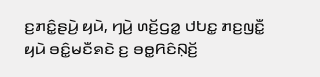ꤢ꤬ꤊꤢꤨ꤭ꤔꤣꤧ꤬ ꤟꤣꤧ, ꤚꤣꤧ꤬ ꤛꤢꤩ꤬ꤞꤤ꤭ ꤓꤝꤢ꤭ ꤊꤢ꤬ꤜꤢꤪ꤭ ꤟꤣꤧ ꤋꤢꤨ꤭ꤗꤢꤪꤎꤢꤧ ꤢ꤬ ꤋꤥ꤭ꤖꤢꤨꤡ꤫ꤢꤩ꤬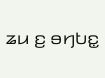ꤘꤣ ꤢ꤬ ꤋꤚꤝꤢ꤭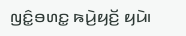ꤜꤢꤨ꤭ꤋꤛꤢ꤭ ꤒꤣꤧ꤬ꤟꤢꤩ꤬ ꤟꤣꤧ꤯